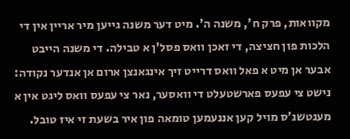מקוואות, פרק ח', משנה ה'. מיט דער משנה גייען מיר אריין אין די הלכות פון חציצה, די זאכן וואס פסל'ן א טבילה. די משנה הייבט אבער אן מיט א פאל וואס דרייט זיך אינגאנצן ארום אן אנדער נקודה: נישט צי עפעס פארשטעלט די וואסער, נאר צי עפעס וואס ליגט אין א מענטשנ'ס מויל קען אננעמען טומאה פון איר בשעת זי איז טובל.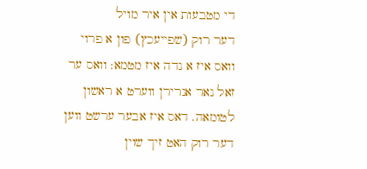די מטבעות אין איר מויל
דער רוק (שפייעכץ) פון א פרוי וואס איז א נדה איז מטמא: וואס ער זאל נאר אנרירן ווערט א ראשון לטומאה. דאס איז אבער ערשט ווען דער רוק האט זיך שוין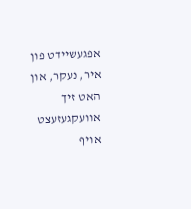אפגעשיידט פון איר, נעקר, און האט זיך אוועקגעזעצט אויף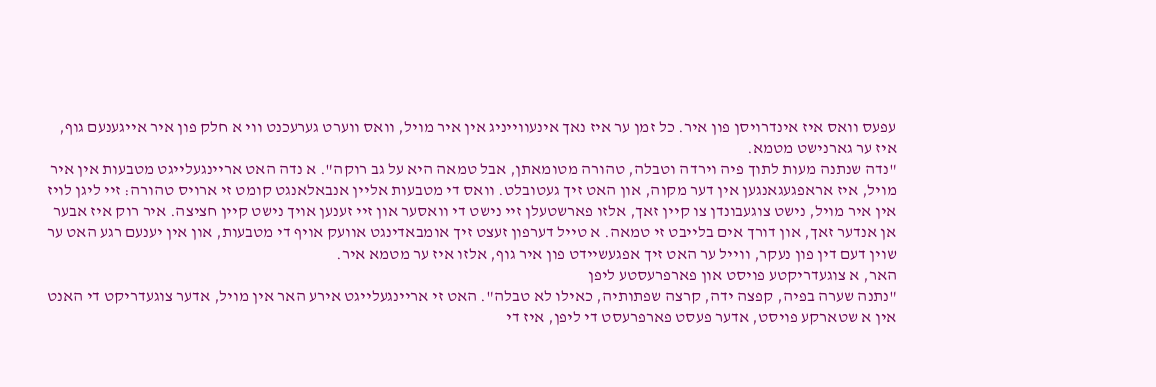עפעס וואס איז אינדרויסן פון איר. כל זמן ער איז נאך אינעווייניג אין איר מויל, וואס ווערט גערעכנט ווי א חלק פון איר אייגענעם גוף, איז ער גארנישט מטמא.
"נדה שנתנה מעות לתוך פיה וירדה וטבלה, טהורה מטומאתן, אבל טמאה היא על גב רוקה". א נדה האט אריינגעלייגט מטבעות אין איר מויל, איז אראפגעגאנגען אין דער מקוה, און האט זיך געטובלט. וואס די מטבעות אליין אנבאלאנגט קומט זי ארויס טהורה: זיי ליגן לויז אין איר מויל, נישט צוגעבונדן צו קיין זאך, אלזו פארשטעלן זיי נישט די וואסער און זיי זענען אויך נישט קיין חציצה. איר רוק איז אבער אן אנדער זאך, און דורך אים בלייבט זי טמאה. א טייל דערפון זעצט זיך אומבאדינגט אוועק אויף די מטבעות, און אין יענעם רגע האט ער שוין דעם דין פון נעקר, ווייל ער האט זיך אפגעשיידט פון איר גוף, אלזו איז ער מטמא איר.
האר, א צוגעדריקטע פויסט און פארפרעסטע ליפן
"נתנה שערה בפיה, קפצה ידה, קרצה שפתותיה, כאילו לא טבלה". האט זי אריינגעלייגט אירע האר אין מויל, אדער צוגעדריקט די האנט אין א שטארקע פויסט, אדער פעסט פארפרעסט די ליפן, איז די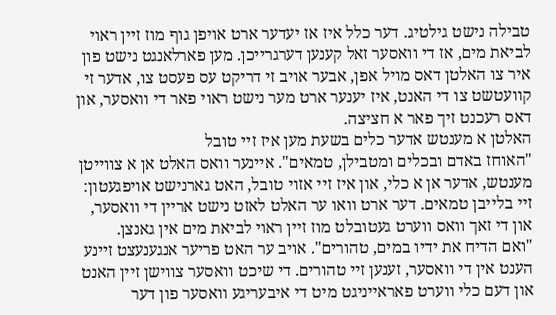טבילה נישט גילטיג. דער כלל איז אז יעדער ארט אויפן גוף מוז זיין ראוי לביאת מים, אז די וואסער זאל קענען דערגרייכן. מען פארלאנגט נישט פון איר צו האלטן דאס מויל אפן, אבער אויב זי דריקט עס פעסט צו, אדער זי קוועטשט צו די האנט, איז יענער ארט מער נישט ראוי פאר די וואסער, און דאס רעכנט זיך פאר א חציצה.
האלטן א מענטש אדער כלים בשעת מען איז זיי טובל
"האוחז באדם ובכלים ומטבילן, טמאים". איינער וואס האלט אן א צווייטן מענטש, אדער אן א כלי, און איז זיי אזוי טובל, האט גארנישט אויפגעטון: זיי בלייבן טמאים. דער ארט וואו ער האלט לאזט נישט אריין די וואסער, און די זאך וואס ווערט געטובלט מוז זיין ראוי לביאת מים אין גאנצן.
"ואם הדיח את ידיו במים, טהורים". אויב ער האט פריער אנגענעצט זיינע הענט אין די וואסער, זענען זיי טהורים. די שיכט וואסער צווישן זיין האנט און דעם כלי ווערט פאראייניגט מיט די איבעריגע וואסער פון דער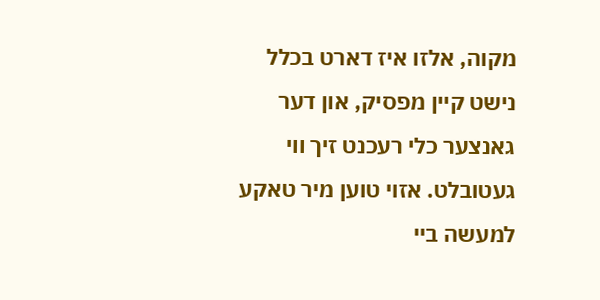מקוה, אלזו איז דארט בכלל נישט קיין מפסיק, און דער גאנצער כלי רעכנט זיך ווי געטובלט. אזוי טוען מיר טאקע למעשה ביי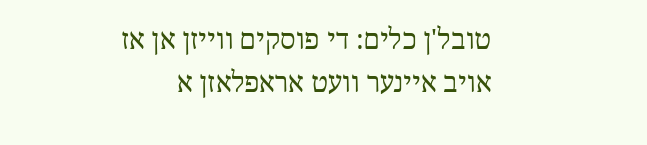טובל'ן כלים: די פוסקים ווייזן אן אז אויב איינער וועט אראפלאזן א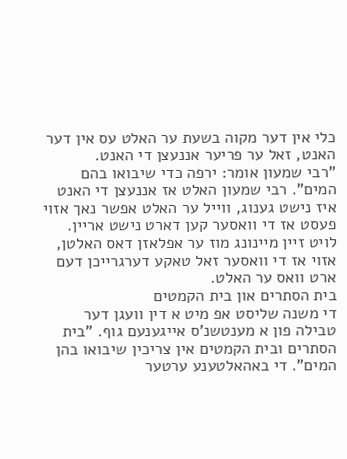כלי אין דער מקוה בשעת ער האלט עס אין דער האנט, זאל ער פריער אננעצן די האנט.
"רבי שמעון אומר: ירפה כדי שיבואו בהם המים". רבי שמעון האלט אז אננעצן די האנט איז נישט גענוג, ווייל ער האלט אפשר נאך אזוי פעסט אז די וואסער קען דארט נישט אריין. לויט זיין מיינונג מוז ער אפלאזן דאס האלטן, אזוי אז די וואסער זאל טאקע דערגרייכן דעם ארט וואס ער האלט.
בית הסתרים און בית הקמטים
די משנה שליסט אפ מיט א דין וועגן דער טבילה פון א מענטשנ'ס אייגענעם גוף. "בית הסתרים ובית הקמטים אין צריכין שיבואו בהן המים". די באהאלטענע ערטער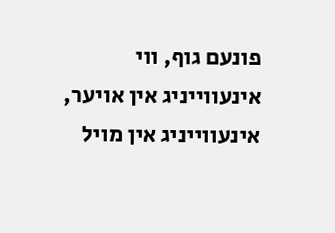פונעם גוף, ווי אינעווייניג אין אויער, אינעווייניג אין מויל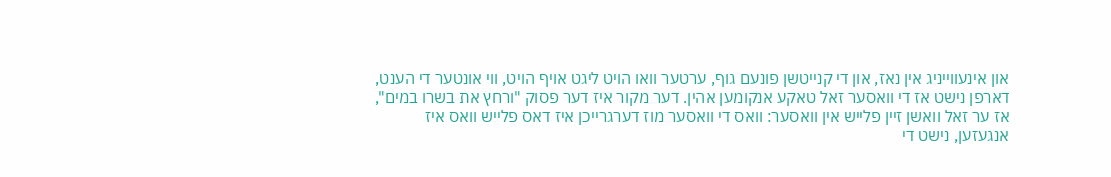און אינעווייניג אין נאז, און די קנייטשן פונעם גוף, ערטער וואו הויט ליגט אויף הויט, ווי אונטער די הענט, דארפן נישט אז די וואסער זאל טאקע אנקומען אהין. דער מקור איז דער פסוק "ורחץ את בשרו במים", אז ער זאל וואשן זיין פלייש אין וואסער: וואס די וואסער מוז דערגרייכן איז דאס פלייש וואס איז אנגעזען, נישט די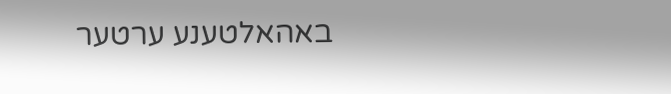באהאלטענע ערטער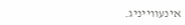אינעווייניג.